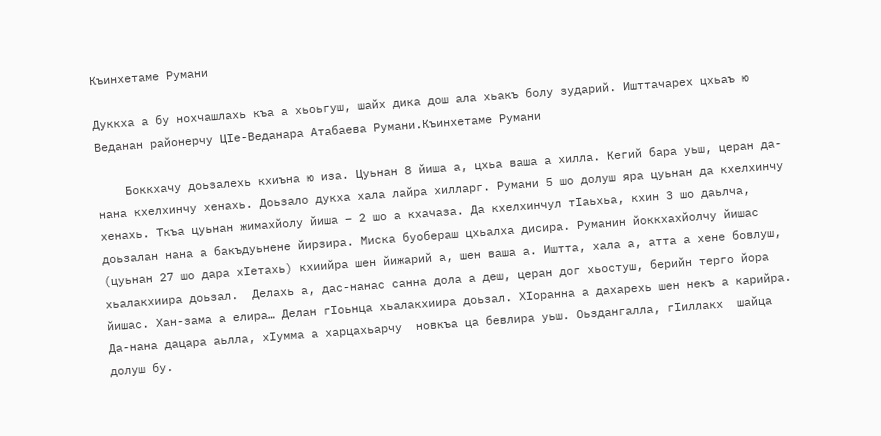Къинхетаме Румани

Дуккха а бу нохчашлахь къа а хьоьгуш, шайх дика дош ала хьакъ болу зударий. Ишттачарех цхьаъ ю Веданан районерчу ЦIе-Веданара Атабаева Румани.Къинхетаме Румани

    Боккхачу доьзалехь кхиъна ю иза. Цуьнан 8 йиша а, цхьа ваша а хилла. Кегий бара уьш, церан да-нана кхелхинчу хенахь. Доьзало дукха хала лайра хилларг. Румани 5 шо долуш яра цуьнан да кхелхинчу хенахь. Ткъа цуьнан жимахйолу йиша – 2 шо а кхачаза. Да кхелхинчул тIаьхьа, кхин 3 шо даьлча, доьзалан нана а бакъдуьнене йирзира. Миска буобераш цхьалха дисира. Руманин йоккхахйолчу йишас (цуьнан 27 шо дара хIетахь) кхиийра шен йижарий а, шен ваша а. Иштта, хала а, атта а хене бовлуш, хьалакхиира доьзал.  Делахь а, дас-нанас санна дола а деш, церан дог хьостуш, берийн терго йора йишас. Хан-зама а елира… Делан гIоьнца хьалакхиира доьзал. ХIоранна а дахарехь шен некъ а карийра. Да-нана дацара аьлла, хIумма а харцахьарчу  новкъа ца бевлира уьш. Оьздангалла, гIиллакх  шайца долуш бу.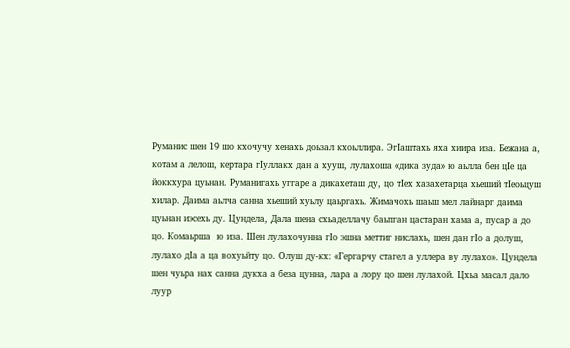Руманис шен 19 шо кхочучу хенахь доьзал кхоьллира. ЭгIаштахь яха хиира иза. Бежана а, котам а лелош, кертара гIуллакх дан а хууш, лулахоша «дика зуда» ю аьлла бен цIе ца йоккхура цуьнан. Руманигахь уггаре а дикахеташ ду, цо тIех хазахетарца хьеший тIеоьцуш хилар. Даима аьлча санна хьеший хуьлу цаьргахь. Жимачохь шаьш мел лайнарг даима цуьнан иэсехь ду. Цундела, Дала шена схьаделлачу баьпган цастаран хама а, пусар а до цо. Комаьрша  ю иза. Шен лулахочунна гIо эшна меттиг нислахь, шен дан гIо а долуш, лулахо дIа а ца вохуьйту цо. Олуш ду-кх: «Гергарчу стагел а уллера ву лулахо». Цундела шен чуьра нах санна дукха а беза цунна, лара а лору цо шен лулахой. Цхьа масал дало луур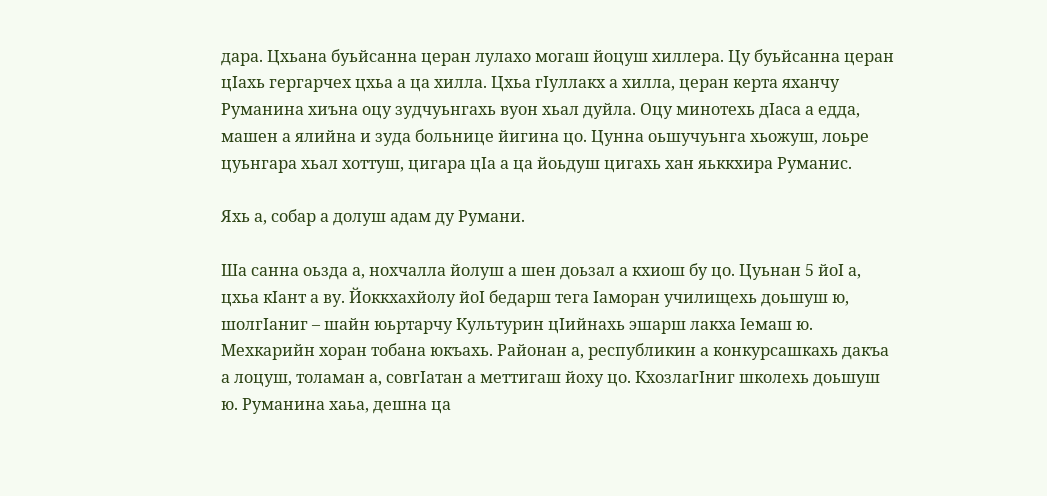дара. Цхьана буьйсанна церан лулахо могаш йоцуш хиллера. Цу буьйсанна церан цIахь гергарчех цхьа а ца хилла. Цхьа гIуллакх а хилла, церан керта яханчу Руманина хиъна оцу зудчуьнгахь вуон хьал дуйла. Оцу минотехь дIаса а едда, машен а ялийна и зуда больнице йигина цо. Цунна оьшучуьнга хьожуш, лоьре цуьнгара хьал хоттуш, цигара цIа а ца йоьдуш цигахь хан яьккхира Руманис.

Яхь а, собар а долуш адам ду Румани.

Ша санна оьзда а, нохчалла йолуш а шен доьзал а кхиош бу цо. Цуьнан 5 йоI а, цхьа кIант а ву. Йоккхахйолу йоI бедарш тега Iаморан училищехь доьшуш ю, шолгIаниг – шайн юьртарчу Культурин цIийнахь эшарш лакха Iемаш ю. Мехкарийн хоран тобана юкъахь. Районан а, республикин а конкурсашкахь дакъа а лоцуш, толаман а, совгIатан а меттигаш йоху цо. КхозлагIниг школехь доьшуш ю. Руманина хаьа, дешна ца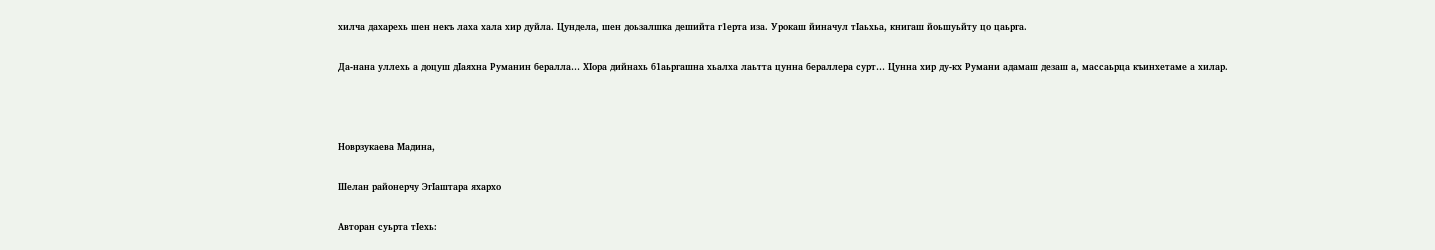хилча дахарехь шен некъ лаха хала хир дуйла. Цундела, шен доьзалшка дешийта г1ерта иза. Урокаш йиначул тIаьхьа, книгаш йоьшуьйту цо цаьрга.

Да-нана уллехь а доцуш дIаяхна Руманин бералла… ХIора дийнахь б1аьргашна хьалха лаьтта цунна бераллера сурт… Цунна хир ду-кх Румани адамаш дезаш а, массаьрца къинхетаме а хилар.



Новрзукаева Мадина,

Шелан районерчу ЭгIаштара яхархо

Авторан суьрта тIехь: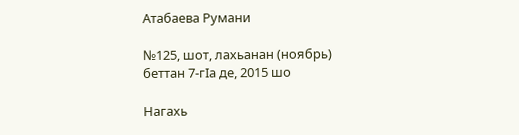Атабаева Румани

№125, шот, лахьанан (ноябрь) беттан 7-гIа де, 2015 шо

Нагахь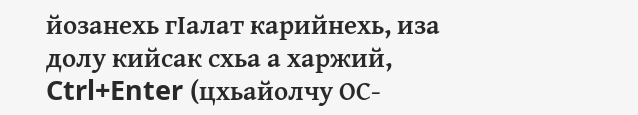йозанехь гIалат карийнехь, иза долу кийсак схьа а харжий, Ctrl+Enter (цхьайолчу ОС-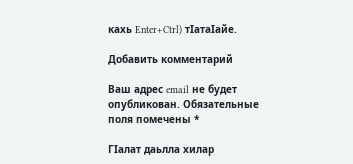кахь Enter+Ctrl) тIатаIайе.

Добавить комментарий

Ваш адрес email не будет опубликован. Обязательные поля помечены *

ГIалат даьлла хилар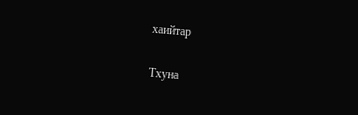хаийтар

Тхуна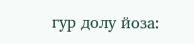гур долу йоза: